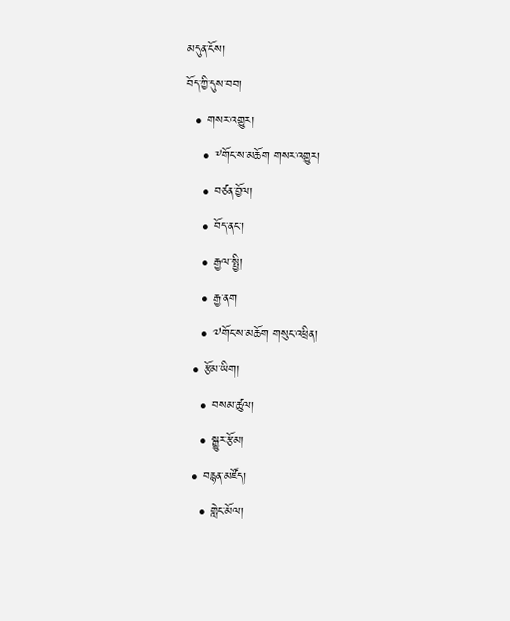མདུན་ངོས།
བོད་ཀྱི་དུས་བབ།
  • གསར་འགྱུར།
    • ༸གོང་ས་མཆོག གསར་འགྱུར།
    • བཙན་བྱོལ།
    • བོད་ནང་།
    • རྒྱལ་སྤྱི།
    • རྒྱ་ནག
    • ༧གོང་ས་མཆོག གསུང་འཕྲིན།
  • རྩོམ་ཡིག།
    • བསམ་ཚུལ།
    • སྒྱུར་རྩོམ།
  • བརྙན་མཛོད།
    • གླེང་མོལ།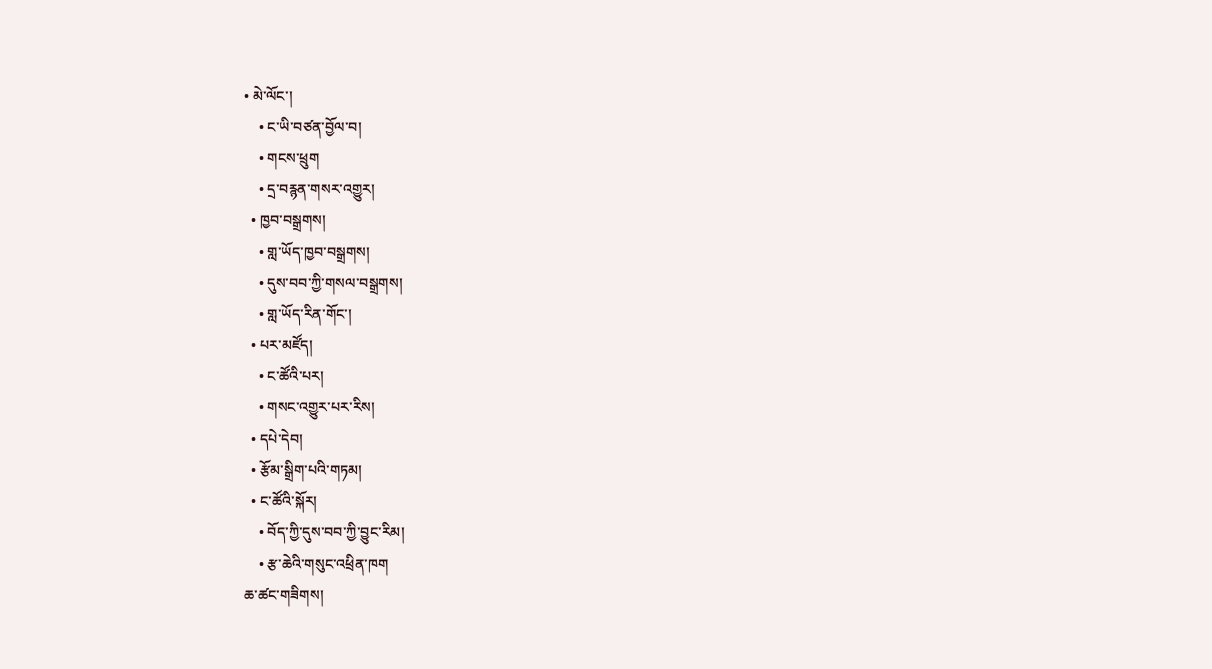• མེ་ལོང་།
    • ང་ཡི་བཙན་བྱོལ་བ།
    • གངས་ཕྲུག
    • དྲ་བརྙན་གསར་འགྱུར།
  • ཁྱབ་བསྒྲགས།
    • གླ་ཡོད་ཁྱབ་བསྒྲགས།
    • དུས་བབ་ཀྱི་གསལ་བསྒྲགས།
    • གླ་ཡོད་རིན་གོང་།
  • པར་མཛོད།
    • ང་ཚོའི་པར།
    • གསང་འགྱུར་པར་རིས།
  • དཔེ་དེབ།
  • རྩོམ་སྒྲིག་པའི་གཏམ།
  • ང་ཚོའི་སྐོར།
    • བོད་ཀྱི་དུས་བབ་ཀྱི་བྱུང་རིམ།
    • རྩ་ཆེའི་གསུང་འཕྲིན་ཁག
ཆ་ཚང་གཟིགས།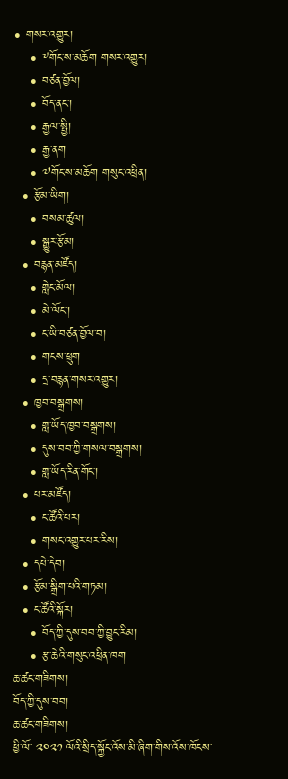• གསར་འགྱུར།
    • ༸གོང་ས་མཆོག གསར་འགྱུར།
    • བཙན་བྱོལ།
    • བོད་ནང་།
    • རྒྱལ་སྤྱི།
    • རྒྱ་ནག
    • ༧གོང་ས་མཆོག གསུང་འཕྲིན།
  • རྩོམ་ཡིག།
    • བསམ་ཚུལ།
    • སྒྱུར་རྩོམ།
  • བརྙན་མཛོད།
    • གླེང་མོལ།
    • མེ་ལོང་།
    • ང་ཡི་བཙན་བྱོལ་བ།
    • གངས་ཕྲུག
    • དྲ་བརྙན་གསར་འགྱུར།
  • ཁྱབ་བསྒྲགས།
    • གླ་ཡོད་ཁྱབ་བསྒྲགས།
    • དུས་བབ་ཀྱི་གསལ་བསྒྲགས།
    • གླ་ཡོད་རིན་གོང་།
  • པར་མཛོད།
    • ང་ཚོའི་པར།
    • གསང་འགྱུར་པར་རིས།
  • དཔེ་དེབ།
  • རྩོམ་སྒྲིག་པའི་གཏམ།
  • ང་ཚོའི་སྐོར།
    • བོད་ཀྱི་དུས་བབ་ཀྱི་བྱུང་རིམ།
    • རྩ་ཆེའི་གསུང་འཕྲིན་ཁག
ཆ་ཚང་གཟིགས།
བོད་ཀྱི་དུས་བབ།
ཆ་ཚང་གཟིགས།
ཕྱི་ལོ་ ༢༠༢༡ ལོའི་སྲིད་སྐྱོང་འོས་མི་ཞིག་གིས་འོས་ཁོངས་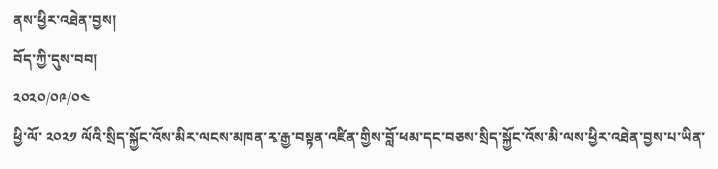ནས་ཕྱིར་འཐེན་བྱས།
བོད་ཀྱི་དུས་བབ།
༢༠༢༠/༠༩/༠༤
ཕྱི་ལོ་ ༢༠༢༡ ལོའི་སྲིད་སྐྱོང་འོས་མིར་ལངས་མཁན་རྭ་རྒྱ་བསྟན་འཛིན་གྱིས་བློ་ཕམ་དང་བཅས་སྲིད་སྐྱོང་འོས་མི་ལས་ཕྱིར་འཐེན་བྱས་པ་ཡིན་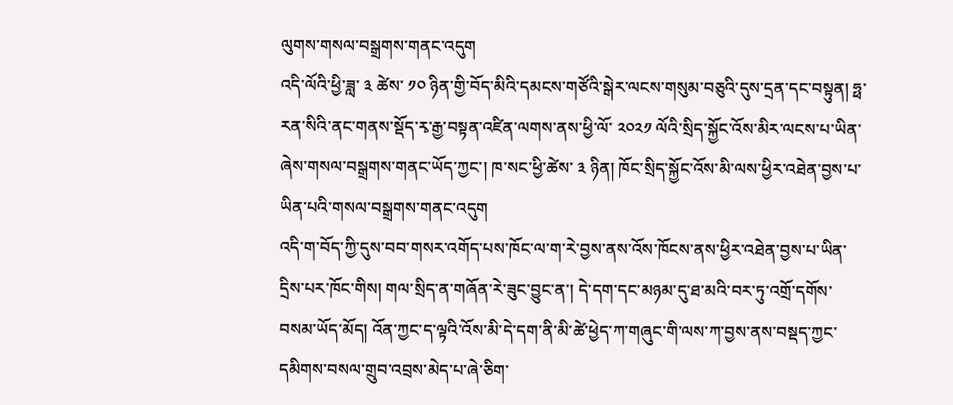ལུགས་གསལ་བསྒྲགས་གནང་འདུག
འདི་ལོའི་ཕྱི་ཟླ་ ༣ ཚེས་ ༡༠ ཉིན་གྱི་བོད་མིའི་དམངས་གཙོའི་སྒེར་ལངས་གསུམ་བཅུའི་དུས་དྲན་དང་བསྟུན། ཧྥ་རན་སིའི་ནང་གནས་སྡོད་རྭ་རྒྱ་བསྟན་འཛིན་ལགས་ནས་ཕྱི་ལོ་ ༢༠༢༡ ལོའི་སྲིད་སྐྱོང་འོས་མིར་ལངས་པ་ཡིན་ཞེས་གསལ་བསྒྲགས་གནང་ཡོད་ཀྱང་། ཁ་སང་ཕྱི་ཚེས་ ༣ ཉིན། ཁོང་སྲིད་སྐྱོང་འོས་མི་ལས་ཕྱིར་འཐེན་བྱས་པ་ཡིན་པའི་གསལ་བསྒྲགས་གནང་འདུག
འདི་ག་བོད་ཀྱི་དུས་བབ་གསར་འགོད་པས་ཁོང་ལ་ག་རེ་བྱས་ནས་འོས་ཁོངས་ནས་ཕྱིར་འཐེན་བྱས་པ་ཡིན་དྲིས་པར་ཁོང་གིས། གལ་སྲིད་ན་གཞོན་རེ་ཟུང་བྱུང་ན་། དེ་དག་དང་མཉམ་དུ་ཐ་མའི་བར་ཏུ་འགྲོ་དགོས་བསམ་ཡོད་མོད། འོན་ཀྱང་ད་ལྟའི་འོས་མི་དེ་དག་ནི་མི་ཚེ་ཕྱེད་ཀ་གཞུང་གི་ལས་ཀ་བྱས་ནས་བསྡད་ཀྱང་དམིགས་བསལ་གྲུབ་འབྲས་མེད་པ་ཞེ་ཅིག་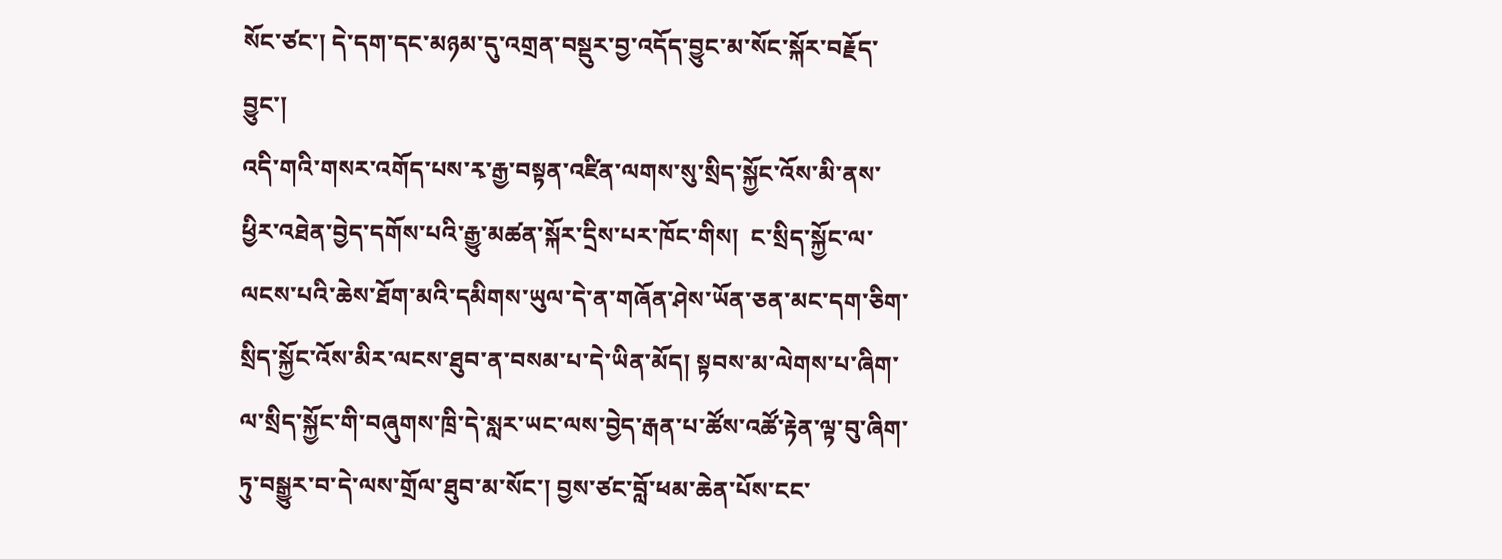སོང་ཙང་། དེ་དག་དང་མཉམ་དུ་འགྲན་བསྡུར་བྱ་འདོད་བྱུང་མ་སོང་སྐོར་བརྗོད་བྱུང་།
འདི་གའི་གསར་འགོད་པས་རྭ་རྒྱ་བསྟན་འཛིན་ལགས་སུ་སྲིད་སྐྱོང་འོས་མི་ནས་ཕྱིར་འཐེན་བྱེད་དགོས་པའི་རྒྱུ་མཚན་སྐོར་དྲིས་པར་ཁོང་གིས།  ང་སྲིད་སྐྱོང་ལ་ལངས་པའི་ཆེས་ཐོག་མའི་དམིགས་ཡུལ་དེ་ན་གཞོན་ཤེས་ཡོན་ཅན་མང་དག་ཅིག་སྲིད་སྐྱོང་འོས་མིར་ལངས་ཐུབ་ན་བསམ་པ་དེ་ཡིན་མོད། སྟབས་མ་ལེགས་པ་ཞིག་ལ་སྲིད་སྐྱོང་གི་བཞུགས་ཁྲི་དེ་སླར་ཡང་ལས་བྱེད་རྒན་པ་ཚོས་འཚོ་རྟེན་ལྟ་བུ་ཞིག་ཏུ་བསྒྱུར་བ་དེ་ལས་གྲོལ་ཐུབ་མ་སོང་། བྱས་ཙང་བློ་ཕམ་ཆེན་པོས་ངང་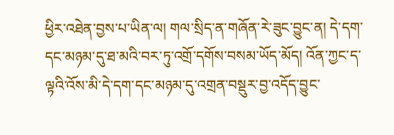ཕྱིར་འཐེན་བྱས་པ་ཡིན་ལ། གལ་སྲིད་ན་གཞོན་རེ་ཟུང་བྱུང་ན། དེ་དག་དང་མཉམ་དུ་ཐ་མའི་བར་ཏུ་འགྲོ་དགོས་བསམ་ཡོད་མོད། འོན་ཀྱང་ད་ལྟའི་འོས་མི་དེ་དག་དང་མཉམ་དུ་འགྲན་བསྡུར་བྱ་འདོད་བྱུང་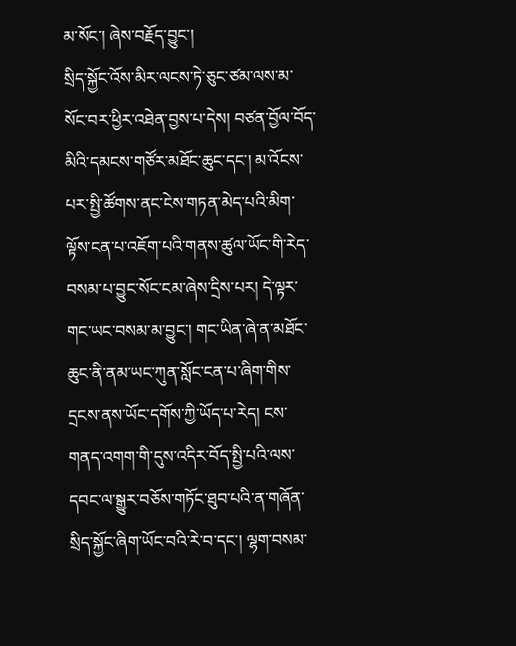མ་སོང་། ཞེས་བརྗོད་བྱུང་།
སྲིད་སྐྱོང་འོས་མིར་ལངས་ཏེ་ཅུང་ཙམ་ལས་མ་སོང་བར་ཕྱིར་འཐེན་བྱས་པ་དེས། བཙན་བྱོལ་བོད་མིའི་དམངས་གཙོར་མཐོང་ཆུང་དང་། མ་འོངས་པར་སྤྱི་ཚོགས་ནང་ངེས་གཏན་མེད་པའི་མིག་ལྟོས་ངན་པ་འཇོག་པའི་གནས་ཚུལ་ཡོང་གི་རེད་བསམ་པ་བྱུང་སོང་ངམ་ཞེས་དྲིས་པར། དེ་ལྟར་གང་ཡང་བསམ་མ་བྱུང་། གང་ཡིན་ཞེ་ན་མཐོང་ཆུང་ནི་ནམ་ཡང་ཀུན་སློང་ངན་པ་ཞིག་གིས་དྲངས་ནས་ཡོང་དགོས་ཀྱི་ཡོད་པ་རེད། ངས་གནད་འགག་གི་དུས་འདིར་བོད་སྤྱི་པའི་ལས་དབང་ལ་སྒྱུར་བཅོས་གཏོང་ཐུབ་པའི་ན་གཞོན་སྲིད་སྐྱོང་ཞིག་ཡོང་བའི་རེ་བ་དང་། ལྷག་བསམ་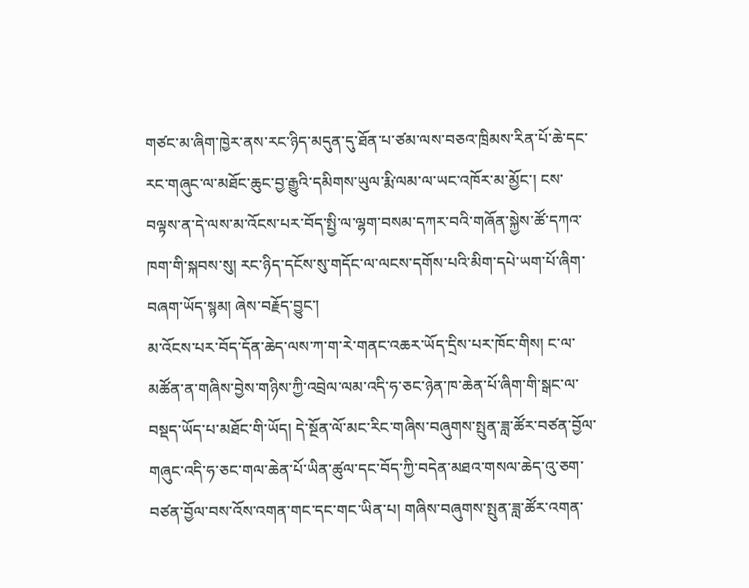གཙང་མ་ཞིག་ཁྱེར་ནས་རང་ཉིད་མདུན་དུ་ཐོན་པ་ཙམ་ལས་བཅའ་ཁྲིམས་རིན་པོ་ཆེ་དང་རང་གཞུང་ལ་མཐོང་ཆུང་བྱ་རྒྱུའི་དམིགས་ཡུལ་རྨི་ལམ་ལ་ཡང་འཁོར་མ་མྱོང་། ངས་བལྟས་ན་དེ་ལས་མ་འོངས་པར་བོད་སྤྱི་ལ་ལྷག་བསམ་དཀར་བའི་གཞོན་སྐྱེས་ཚོ་དཀའ་ཁག་གི་སྐབས་སུ། རང་ཉིད་དངོས་སུ་གདོང་ལ་ལངས་དགོས་པའི་མིག་དཔེ་ཡག་པོ་ཞིག་བཞག་ཡོད་སྙམ། ཞེས་བརྗོད་བྱུང་།
མ་འོངས་པར་བོད་དོན་ཆེད་ལས་ཀ་ག་རེ་གནང་འཆར་ཡོད་དྲིས་པར་ཁོང་གིས། ང་ལ་མཚོན་ན་གཞིས་བྱེས་གཉིས་ཀྱི་འབྲེལ་ལམ་འདི་ཧ་ཅང་ཉེན་ཁ་ཆེན་པོ་ཞིག་གི་སྒང་ལ་བསྡད་ཡོད་པ་མཐོང་གི་ཡོད། དེ་སྔོན་ལོ་མང་རིང་གཞིས་བཞུགས་སྤུན་ཟླ་ཚོར་བཙན་བྱོལ་གཞུང་འདི་ཧ་ཅང་གལ་ཆེན་པོ་ཡིན་ཚུལ་དང་བོད་ཀྱི་བདེན་མཐའ་གསལ་ཆེད་འུ་ཅག་བཙན་བྱོལ་བས་འོས་འགན་གང་དང་གང་ཡིན་པ། གཞིས་བཞུགས་སྤུན་ཟླ་ཚོར་འགན་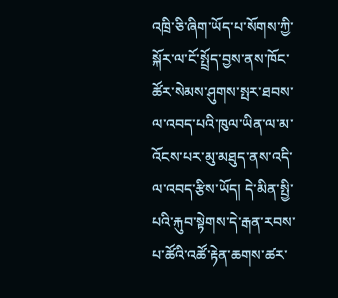འཁྲི་ཅི་ཞིག་ཡོད་པ་སོགས་ཀྱི་སྐོར་ལ་ངོ་སྤྲོད་བྱས་ནས་ཁོང་ཚོར་སེམས་ཤུགས་སྤར་ཐབས་ལ་འབད་པའི་ཁུལ་ཡིན་ལ་མ་འོངས་པར་མུ་མཐུད་ནས་འདི་ལ་འབད་རྩིས་ཡོད། དེ་མིན་སྤྱི་པའི་རྐུབ་སྟེགས་དེ་རྒན་རབས་པ་ཚོའི་འཚོ་རྟེན་ཆགས་ཚར་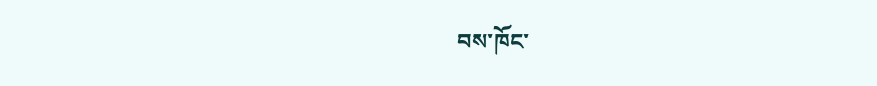བས་ཁོང་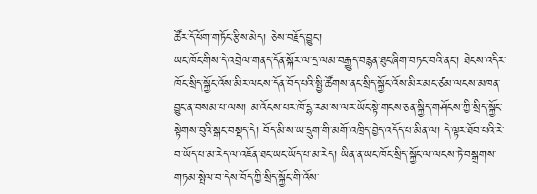ཚོར་དོ་ཕོག་གཏོང་རྩིས་མེད། ཅེས་བརྗོད་བྱུང་།
ཡང་ཁོང་གིས་དེ་འབྲེལ་གནད་དོན་སྐོར་ལ་དྲ་ལམ་བརྒྱུད་བརྙན་ཐུང་ཞིག་བཏང་བའི་ནང་། ཐེངས་འདིར་ཁོང་སྲིད་སྐྱོང་འོས་མིར་ལངས་དོན་བོད་པའི་སྤྱི་ཚོགས་ནང་སྲིད་སྐྱོང་འོས་མིར་མང་ཙམ་ལངས་མཁན་བྱུང་ན་བསམ་པ་ལས། མ་འོངས་པར་ཁོ་དྷ་རམ་ས་ལར་ཡོང་སྟེ་གངས་ཅན་སྐྱིད་གཤོངས་ཀྱི་སྲིད་སྐྱོང་སྟེགས་བུའི་སྒང་བསྡད་དེ། བོད་མི་ས་ཡ་དྲུག་གི་མགོ་འཁྲིད་བྱེད་འདོད་པ་མིན་ལ། དེ་ལྟར་ཐོབ་པའི་རེ་བ་ཡོད་པ་མ་རེད་ལ་འཇོན་ཐང་ཡང་ཡོད་པ་མ་རེད། ཡིན་ན་ཡང་ཁོང་སྲིད་སྐྱོང་ལ་ལངས་ཏེ་བསྒྲགས་གཏམ་སྤེལ་བ་དེས་བོད་ཀྱི་སྲིད་སྐྱོང་གི་འོས་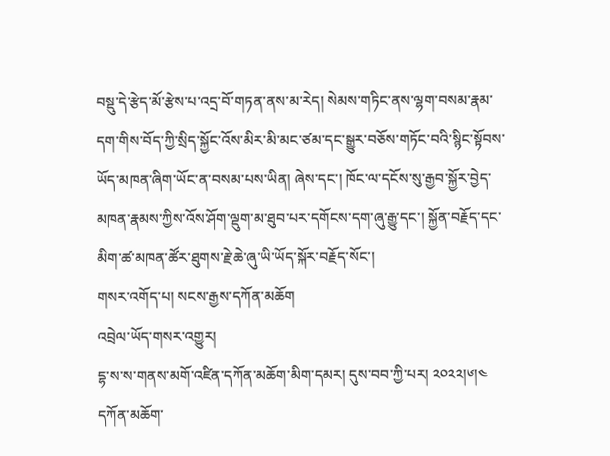བསྡུ་དེ་རྩེད་མོ་རྩེས་པ་འདྲ་བོ་གཏན་ནས་མ་རེད། སེམས་གཏིང་ནས་ལྷག་བསམ་རྣམ་དག་གིས་བོད་ཀྱི་སྲིད་སྐྱོང་འོས་མིར་མི་མང་ཙམ་དང་སྒྱུར་བཅོས་གཏོང་བའི་སྙིང་སྟོབས་ཡོད་མཁན་ཞིག་ཡོང་ན་བསམ་པས་ཡིན། ཞེས་དང་། ཁོང་ལ་དངོས་སུ་རྒྱབ་སྐྱོར་བྱེད་མཁན་རྣམས་ཀྱིས་འོས་ཤོག་ལྡུག་མ་ཐུབ་པར་དགོངས་དག་ཞུ་རྒྱུ་དང་། སྐྱོན་བརྗོད་དང་མིག་ཚ་མཁན་ཚོར་ཐུགས་རྗེ་ཆེ་ཞུ་ཡི་ཡོད་སྐོར་བརྗོད་སོང་།
གསར་འགོད་པ། སངས་རྒྱས་དཀོན་མཆོག
འབྲེལ་ཡོད་གསར་འགྱུར།
དྷ་ས་ས་གནས་མགོ་འཛིན་དཀོན་མཆོག་མིག་དམར། དུས་བབ་ཀྱི་པར། ༢༠༢༢།༦།༤
དཀོན་མཆོག་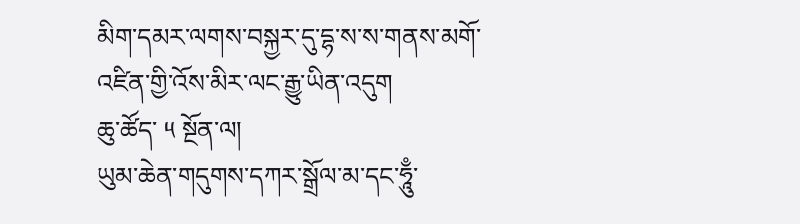མིག་དམར་ལགས་བསྐྱར་དུ་དྷ་ས་ས་གནས་མགོ་འཛིན་གྱི་འོས་མིར་ལང་རྒྱུ་ཡིན་འདུག
ཆུ་ཚོད་ ༥ སྔོན་ལ།
ཡུམ་ཆེན་གདུགས་དཀར་སྒྲོལ་མ་དང་ཧཱུྃ་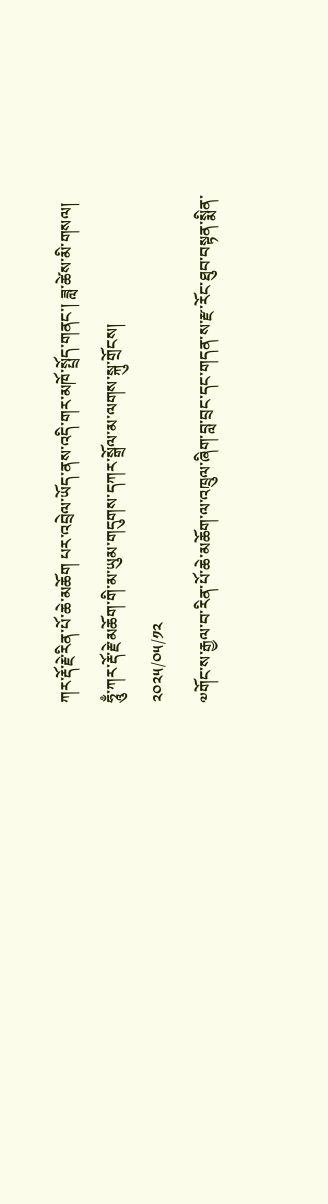ཀར་རྡོ་རྗེ་རིན་པོ་ཆེ་མཆོག པར་འབྲེལ་ཡོད་ནས་འདི་གར་མཁོ་སྤྲོད་གནང་། ཟླ་ཚེས་མི་གསལ།
ཧཱུྃ་ཀར་རྡོ་རྗེ་མཆོག་གི་མ་ཡུམ་གདུགས་དཀར་སྒྲོལ་མ་ལགས་སྐུ་གྲོངས།
༢༠༢༥/༠༥/༡༢
༧གོང་ས་རྒྱལ་བ་རིན་པོ་ཆེ་མཆོག་ལ་འཁྲུལ་ཞིག་བླ་བྲང་དང་གདན་ས་རྫ་རོང་ཐུབ་བསྟན་སྨིན་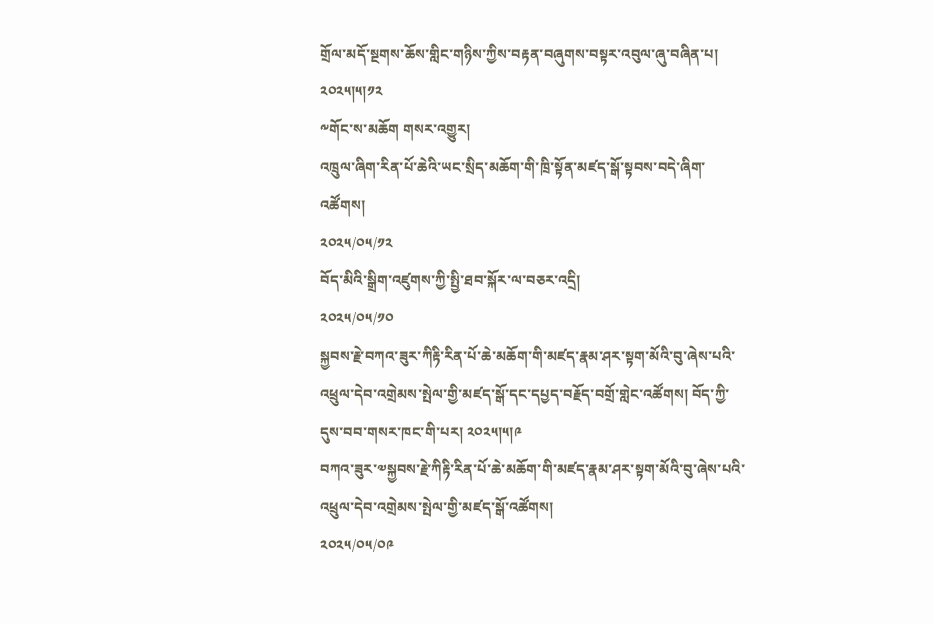གྲོལ་མདོ་སྔགས་ཆོས་གླིང་གཉིས་ཀྱིས་བརྟན་བཞུགས་བསྟར་འབུལ་ཞུ་བཞིན་པ། ༢༠༢༥།༥།༡༢
༸གོང་ས་མཆོག གསར་འགྱུར།
འཁྲུལ་ཞིག་རིན་པོ་ཆེའི་ཡང་སྲིད་མཆོག་གི་ཁྲི་སྟོན་མཛད་སྒོ་སྟབས་བདེ་ཞིག་འཚོགས།
༢༠༢༥/༠༥/༡༢
བོད་མིའི་སྒྲིག་འཛུགས་ཀྱི་སྤྱི་ཐབ་སྐོར་ལ་བཅར་འདྲི།
༢༠༢༥/༠༥/༡༠
སྐྱབས་རྗེ་བཀའ་ཟུར་ཀིརྟི་རིན་པོ་ཆེ་མཆོག་གི་མཛད་རྣམ་ཤར་སྟག་མོའི་བུ་ཞེས་པའི་འཕྲུལ་དེབ་འགྲེམས་སྤེལ་གྱི་མཛད་སྒོ་དང་དཔྱད་བརྗོད་བགྲོ་གླེང་འཚོགས། བོད་ཀྱི་དུས་བབ་གསར་ཁང་གི་པར། ༢༠༢༥།༥།༩
བཀའ་ཟུར་༧སྐྱབས་རྗེ་ཀིརྟི་རིན་པོ་ཆེ་མཆོག་གི་མཛད་རྣམ་ཤར་སྟག་མོའི་བུ་ཞེས་པའི་འཕྲུལ་དེབ་འགྲེམས་སྤེལ་གྱི་མཛད་སྒོ་འཚོགས།
༢༠༢༥/༠༥/༠༩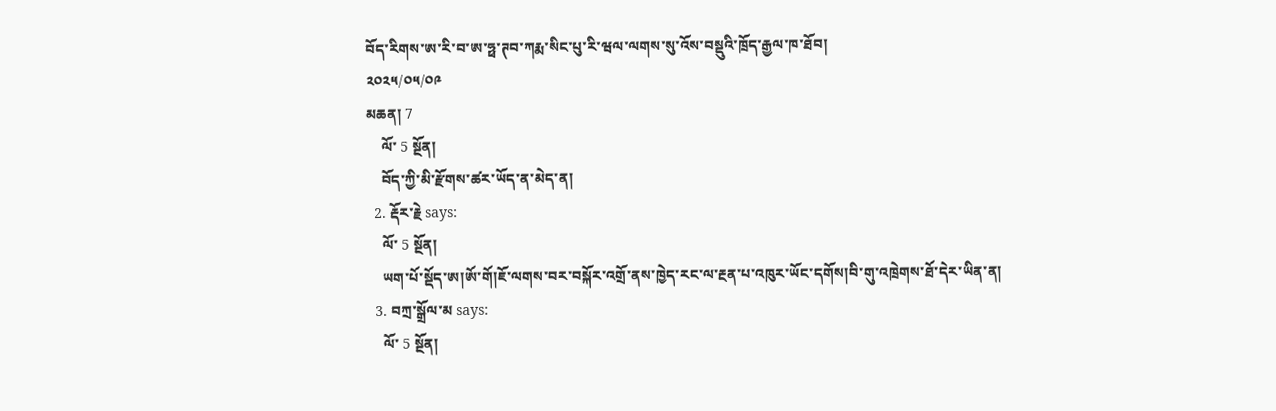བོད་རིགས་ཨ་རི་བ་ཨ་ཧྥ་ཊབ་ཀརྨ་སིང་པུ་རི་ཝལ་ལགས་སུ་འོས་བསྡུའི་ཁྲོད་རྒྱལ་ཁ་ཐོབ།
༢༠༢༥/༠༥/༠༩
མཆན། 7
    ལོ་ 5 སྔོན།
    བོད་ཀྱི་མི་རྫོགས་ཚར་ཡོད་ན་མེད་ན།
  2. རྡོར་རྗེ says:
    ལོ་ 5 སྔོན།
    ཡག་པོ་སྡོད་ཨ།ཨོ་གོ།ཇོ་ལགས་བར་བསྐོར་འགྲོ་ནས་ཁྱེད་རང་ལ་རྔན་པ་འཁུར་ཡོང་དགོས།བི་གུ་འཁྲེགས་ཐོ་དེར་ཡིན་ན།
  3. བཀྲ་སྒྲོལ་མ says:
    ལོ་ 5 སྔོན།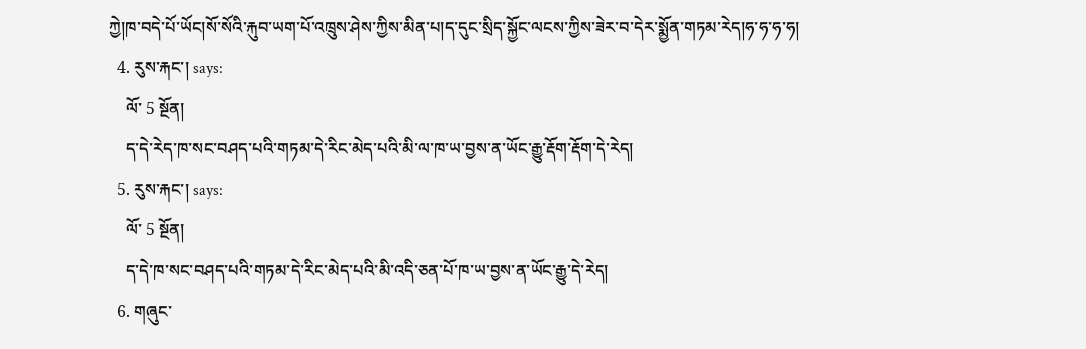ཀྱེ།ཁ་བདེ་པོ་ཡོང།སོ་སོའི་རྐུབ་ཡག་པོ་འཁྲུས་ཤེས་ཀྱིས་མིན་པ།ད་དུང་སྲིད་སྐྱོང་ལངས་ཀྱིས་ཟེར་བ་དེར་སྨྱོན་གཏམ་རེད།ཧ་ཧ་ཧ་ཧ།
  4. རུས་རྐང་། says:
    ལོ་ 5 སྔོན།
    ད་དེ་རེད་ཁ་སང་བཤད་པའི་གཏམ་དེ་རིང་མེད་པའི་མི་ལ་ཁ་ཡ་བྱས་ན་ཡོང་རྒྱུ་རྡོག་རྡོག་དེ་རེད།
  5. རུས་རྐང་། says:
    ལོ་ 5 སྔོན།
    ད་དེ་ཁ་སང་བཤད་པའི་གཏམ་དེ་རིང་མེད་པའི་མི་འདི་ཅན་པོ་ཁ་ཡ་བྱས་ན་ཡོང་རྒྱུ་དེ་རེད།
  6. གཞུང་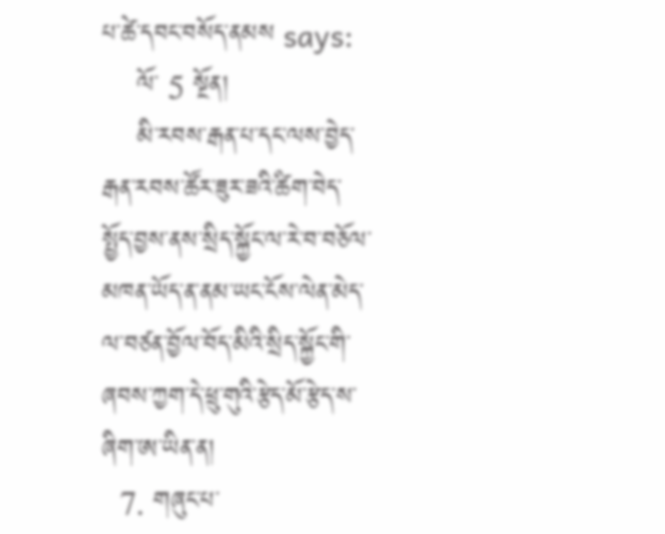པ་ཚེ་དབང་བསོད་ནམས says:
    ལོ་ 5 སྔོན།
    མི་རབས་རྒན་པ་དང་ལས་བྱེད་རྒན་རབས་ཚོར་ཟུར་ཟའི་ཚིག་བེད་སྤྱོད་བྱས་ནས་སྲིད་སྐྱོང་ལ་རེ་བ་བཅོལ་མཁན་ཡོད་ན་ནམ་ཡང་ངོས་ལེན་མེད་ལ་བཙན་བྱོལ་བོད་མིའི་སྲིད་སྐྱོང་གི་ཞབས་ཀྱག་དེ་ཕྲུ་གུའི་རྩེད་མོ་རྩེད་ས་ཞིག་ཨ་ཡིན་ན།
  7. གཞུང་པ་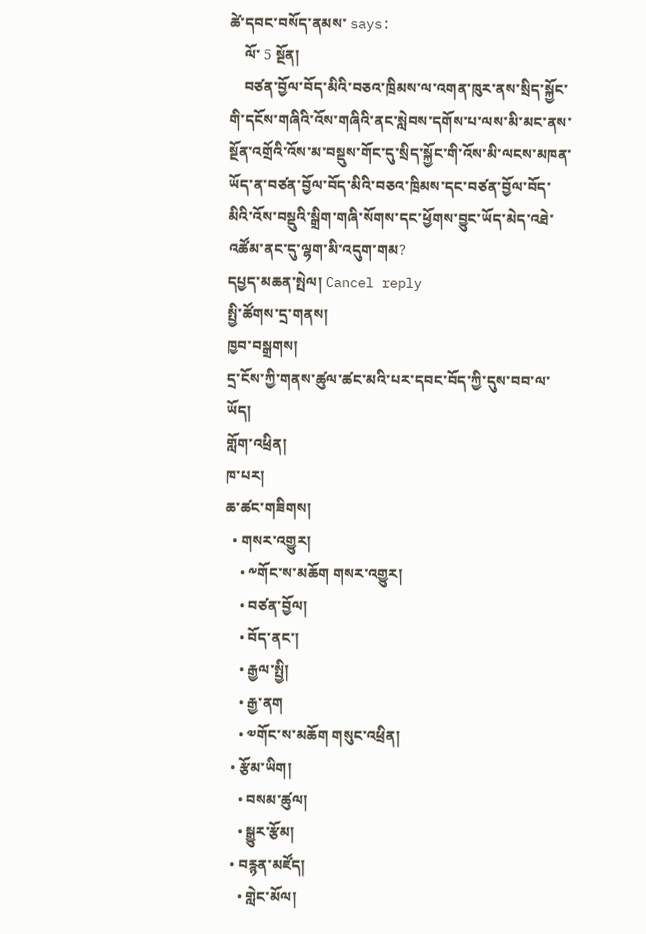ཚེ་དབང་བསོད་ནམས་ says:
    ལོ་ 5 སྔོན།
    བཙན་བྱོལ་བོད་མིའི་བཅའ་ཁྲིམས་ལ་འགན་ཁུར་ནས་སྲིད་སྐྱོང་གི་དངོས་གཞིའི་འོས་གཞིའི་ནང་སླེབས་དགོས་པ་ལས་མི་མང་ནས་སྔོན་འགྲོའི་འོས་མ་བསྡུས་གོང་དུ་སྲིད་སྐྱོང་གི་འོས་མི་ལངས་མཁན་ཡོད་ན་བཙན་བྱོལ་བོད་མིའི་བཅའ་ཁྲིམས་དང་བཙན་བྱོལ་བོད་མིའི་འོས་བསྡུའི་སྒྲིག་གཞི་སོགས་དང་ཕྱོགས་བྱུང་ཡོད་མེད་འཐེ་འཚོམ་ནང་དུ་ལྷག་མི་འདུག་གམ?
དཔྱད་མཆན་སྤེལ། Cancel reply
སྤྱི་ཚོགས་དྲ་གནས།
ཁྱབ་བསྒྲགས།
དྲ་ངོས་ཀྱི་གནས་ཚུལ་ཚང་མའི་པར་དབང་བོད་ཀྱི་དུས་བབ་ལ་ཡོད།
གློག་འཕྲིན།
ཁ་པར།
ཆ་ཚང་གཟིགས།
  • གསར་འགྱུར།
    • ༸གོང་ས་མཆོག གསར་འགྱུར།
    • བཙན་བྱོལ།
    • བོད་ནང་།
    • རྒྱལ་སྤྱི།
    • རྒྱ་ནག
    • ༧གོང་ས་མཆོག གསུང་འཕྲིན།
  • རྩོམ་ཡིག།
    • བསམ་ཚུལ།
    • སྒྱུར་རྩོམ།
  • བརྙན་མཛོད།
    • གླེང་མོལ།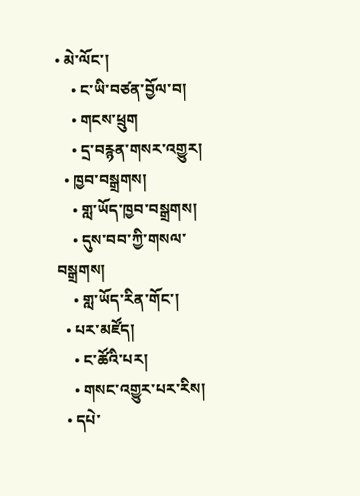• མེ་ལོང་།
    • ང་ཡི་བཙན་བྱོལ་བ།
    • གངས་ཕྲུག
    • དྲ་བརྙན་གསར་འགྱུར།
  • ཁྱབ་བསྒྲགས།
    • གླ་ཡོད་ཁྱབ་བསྒྲགས།
    • དུས་བབ་ཀྱི་གསལ་བསྒྲགས།
    • གླ་ཡོད་རིན་གོང་།
  • པར་མཛོད།
    • ང་ཚོའི་པར།
    • གསང་འགྱུར་པར་རིས།
  • དཔེ་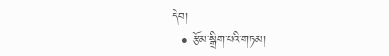དེབ།
  • རྩོམ་སྒྲིག་པའི་གཏམ།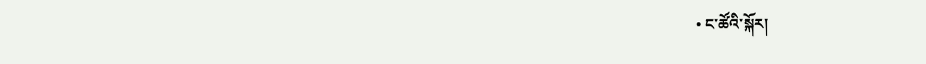• ང་ཚོའི་སྐོར།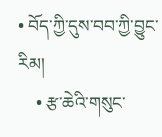• བོད་ཀྱི་དུས་བབ་ཀྱི་བྱུང་རིམ།
    • རྩ་ཆེའི་གསུང་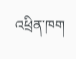འཕྲིན་ཁག